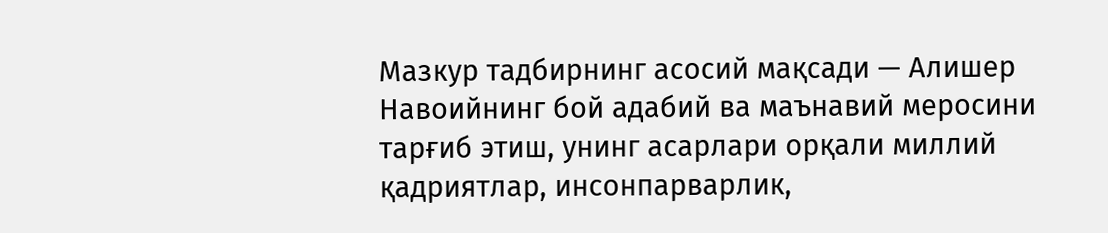Мазкур тадбирнинг асосий мақсади — Алишер Навоийнинг бой адабий ва маънавий меросини тарғиб этиш, унинг асарлари орқали миллий қадриятлар, инсонпарварлик,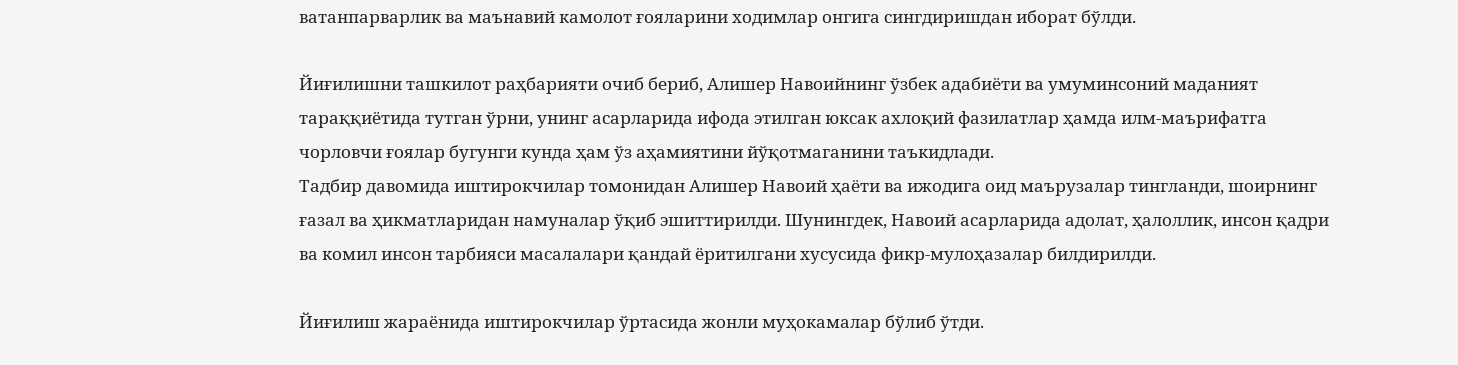ватанпарварлик ва маънавий камолот ғояларини ходимлар онгига сингдиришдан иборат бўлди.

Йиғилишни ташкилот раҳбарияти очиб бериб, Алишер Навоийнинг ўзбек адабиёти ва умуминсоний маданият тараққиётида тутган ўрни, унинг асарларида ифода этилган юксак ахлоқий фазилатлар ҳамда илм-маърифатга чорловчи ғоялар бугунги кунда ҳам ўз аҳамиятини йўқотмаганини таъкидлади.
Тадбир давомида иштирокчилар томонидан Алишер Навоий ҳаёти ва ижодига оид маърузалар тингланди, шоирнинг ғазал ва ҳикматларидан намуналар ўқиб эшиттирилди. Шунингдек, Навоий асарларида адолат, ҳалоллик, инсон қадри ва комил инсон тарбияси масалалари қандай ёритилгани хусусида фикр-мулоҳазалар билдирилди.

Йиғилиш жараёнида иштирокчилар ўртасида жонли муҳокамалар бўлиб ўтди.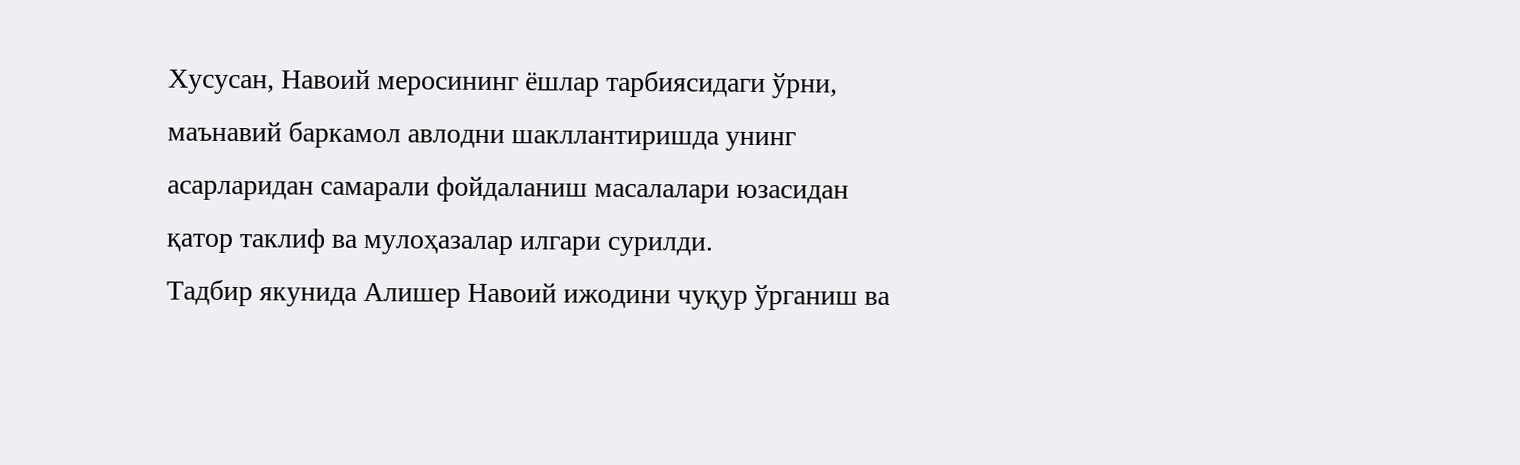Хусусан, Навоий меросининг ёшлар тарбиясидаги ўрни, маънавий баркамол авлодни шакллантиришда унинг асарларидан самарали фойдаланиш масалалари юзасидан қатор таклиф ва мулоҳазалар илгари сурилди.
Тадбир якунида Алишер Навоий ижодини чуқур ўрганиш ва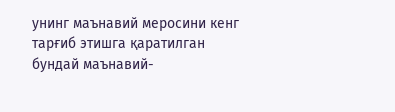унинг маънавий меросини кенг тарғиб этишга қаратилган бундай маънавий-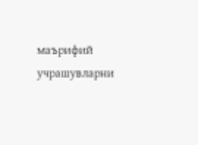маърифий учрашувларни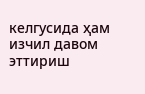келгусида ҳам изчил давом эттириш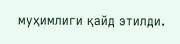муҳимлиги қайд этилди.